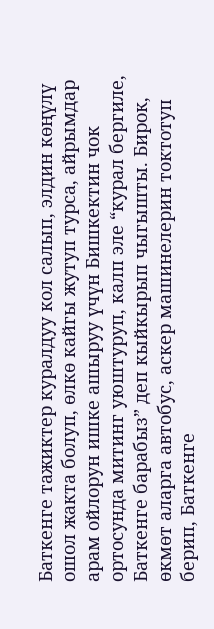Баткенге тажиктер куралдуу кол салып, элдин көңүлү ошол жакта болуп, өлкө кайгы жутуп турса, айрымдар арам ойлорун ишке ашыруу үчүн Бишкектин чок ортосунда митинг уюштуруп, калп эле “курал бергиле, Баткенге барабыз” деп кыйкырып чыгышты. Бирок, өкмөт аларга автобус, аскер машинелерин токтотуп берип, Баткенге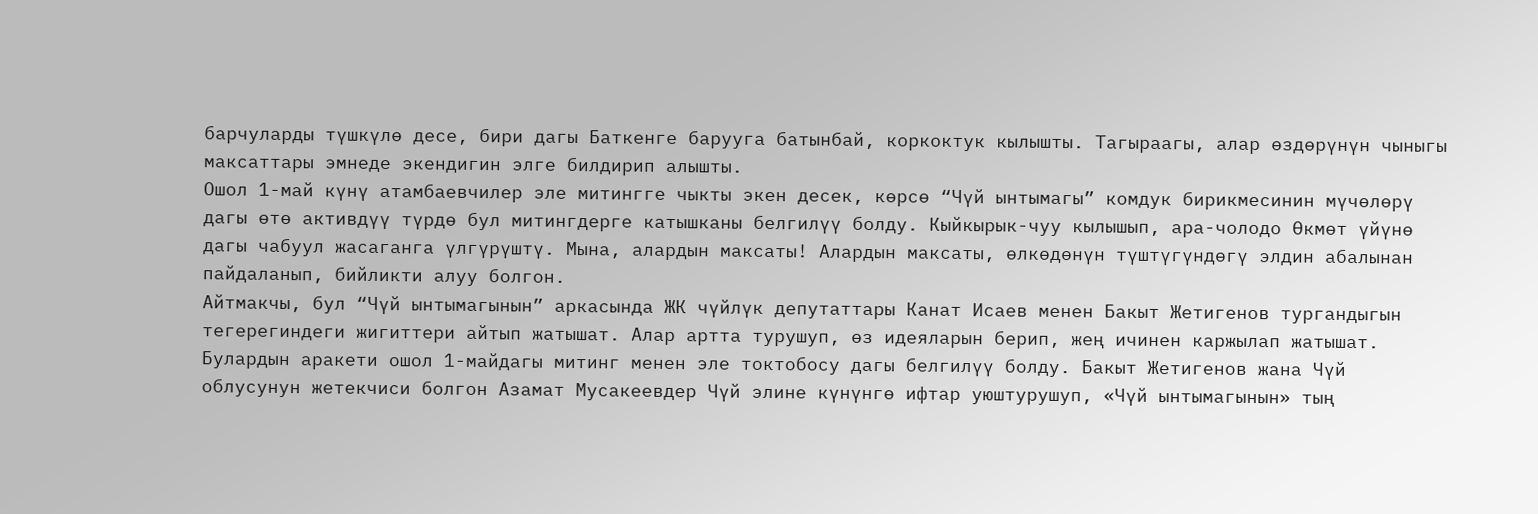барчуларды түшкүлө десе, бири дагы Баткенге барууга батынбай, коркоктук кылышты. Тагыраагы, алар өздөрүнүн чыныгы максаттары эмнеде экендигин элге билдирип алышты.
Ошол 1-май күнү атамбаевчилер эле митингге чыкты экен десек, көрсө “Чүй ынтымагы” комдук бирикмесинин мүчөлөрү дагы өтө активдүү түрдө бул митингдерге катышканы белгилүү болду. Кыйкырык-чуу кылышып, ара-чолодо Өкмөт үйүнө дагы чабуул жасаганга үлгүрүштү. Мына, алардын максаты! Алардын максаты, өлкөдөнүн түштүгүндөгү элдин абалынан пайдаланып, бийликти алуу болгон.
Айтмакчы, бул “Чүй ынтымагынын” аркасында ЖК чүйлүк депутаттары Канат Исаев менен Бакыт Жетигенов тургандыгын тегерегиндеги жигиттери айтып жатышат. Алар артта турушуп, өз идеяларын берип, жең ичинен каржылап жатышат.
Булардын аракети ошол 1-майдагы митинг менен эле токтобосу дагы белгилүү болду. Бакыт Жетигенов жана Чүй облусунун жетекчиси болгон Азамат Мусакеевдер Чүй элине күнүнгө ифтар уюштурушуп, «Чүй ынтымагынын» тың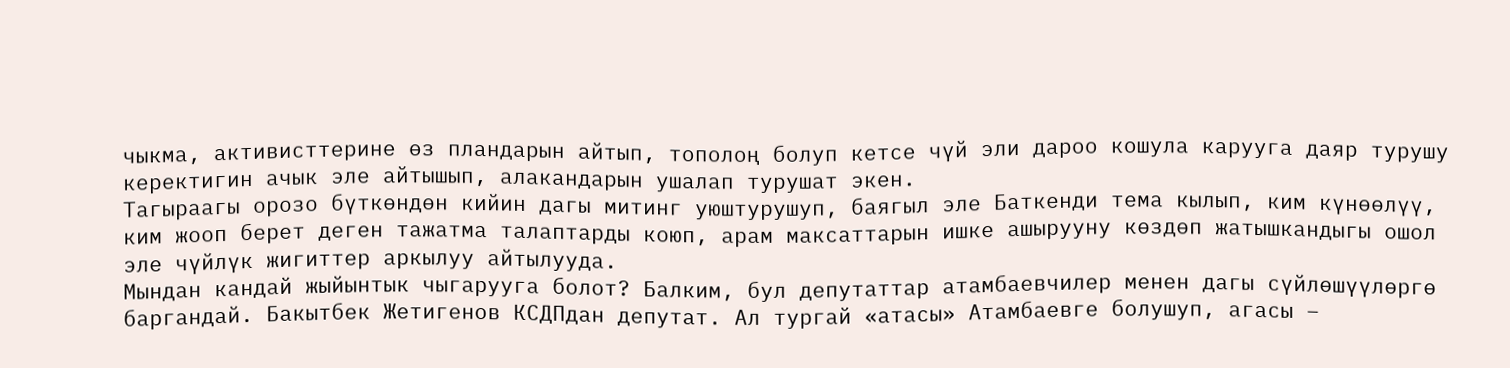чыкма, активисттерине өз пландарын айтып, тополоң болуп кетсе чүй эли дароо кошула карууга даяр турушу керектигин ачык эле айтышып, алакандарын ушалап турушат экен.
Тагыраагы орозо бүткөндөн кийин дагы митинг уюштурушуп, баягыл эле Баткенди тема кылып, ким күнөөлүү, ким жооп берет деген тажатма талаптарды коюп, арам максаттарын ишке ашырууну көздөп жатышкандыгы ошол эле чүйлүк жигиттер аркылуу айтылууда.
Мындан кандай жыйынтык чыгарууга болот? Балким, бул депутаттар атамбаевчилер менен дагы сүйлөшүүлөргө баргандай. Бакытбек Жетигенов КСДПдан депутат. Ал тургай «атасы» Атамбаевге болушуп, агасы –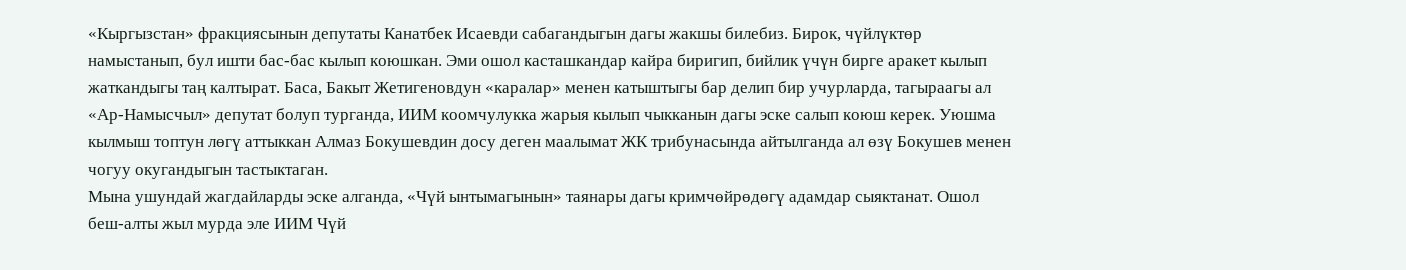«Кыргызстан» фракциясынын депутаты Канатбек Исаевди сабагандыгын дагы жакшы билебиз. Бирок, чүйлүктөр намыстанып, бул ишти бас-бас кылып коюшкан. Эми ошол касташкандар кайра биригип, бийлик үчүн бирге аракет кылып жаткандыгы таң калтырат. Баса, Бакыт Жетигеновдун «каралар» менен катыштыгы бар делип бир учурларда, тагыраагы ал «Ар-Намысчыл» депутат болуп турганда, ИИМ коомчулукка жарыя кылып чыкканын дагы эске салып коюш керек. Уюшма кылмыш топтун лөгү аттыккан Алмаз Бокушевдин досу деген маалымат ЖК трибунасында айтылганда ал өзү Бокушев менен чогуу окугандыгын тастыктаган.
Мына ушундай жагдайларды эске алганда, «Чүй ынтымагынын» таянары дагы кримчөйрөдөгү адамдар сыяктанат. Ошол беш-алты жыл мурда эле ИИМ Чүй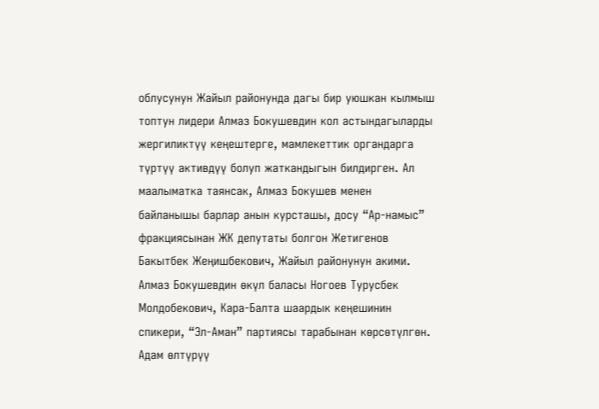облусунун Жайыл районунда дагы бир уюшкан кылмыш топтун лидери Алмаз Бокушевдин кол астындагыларды жергиликтүү кеңештерге, мамлекеттик органдарга түртүү активдүү болуп жаткандыгын билдирген. Ал маалыматка таянсак, Алмаз Бокушев менен байланышы барлар анын курсташы, досу “Ар-намыс” фракциясынан ЖК депутаты болгон Жетигенов Бакытбек Жеңишбекович, Жайыл районунун акими. Алмаз Бокушевдин өкүл баласы Ногоев Турусбек Молдобекович, Кара-Балта шаардык кеңешинин спикери, “Эл-Аман” партиясы тарабынан көрсөтүлгөн. Адам өлтүрүү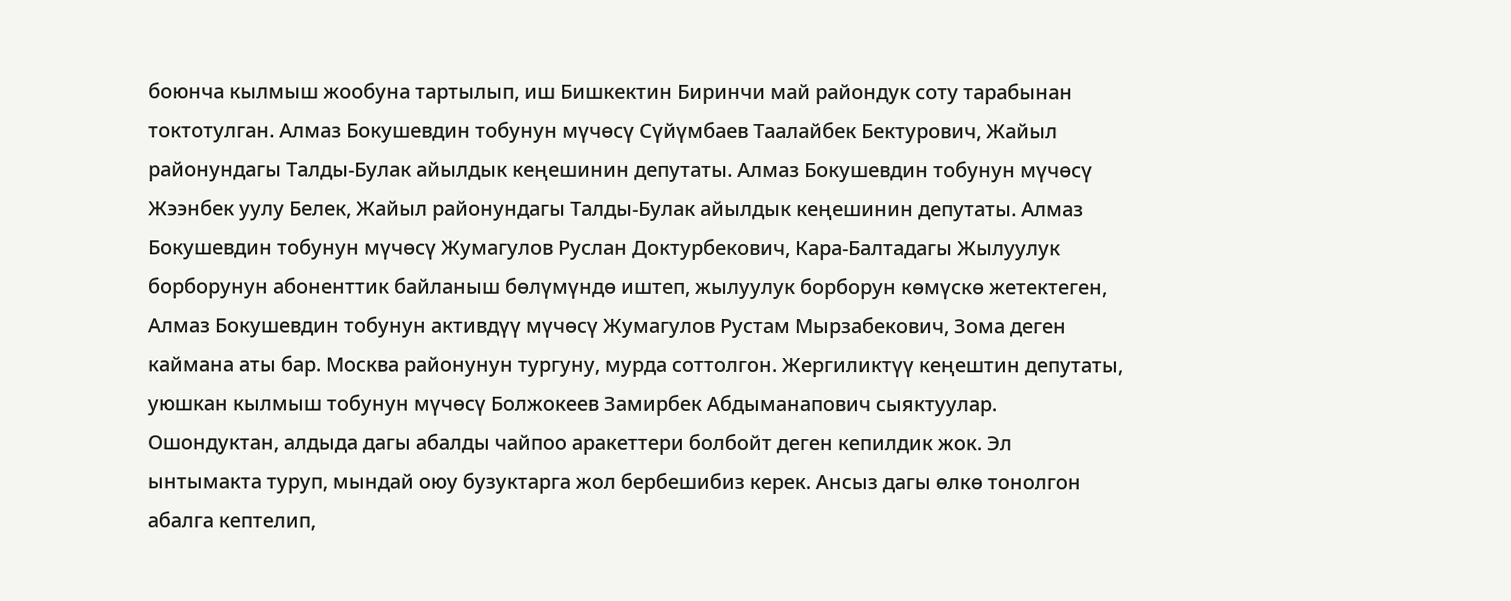боюнча кылмыш жообуна тартылып, иш Бишкектин Биринчи май райондук соту тарабынан токтотулган. Алмаз Бокушевдин тобунун мүчөсү Сүйүмбаев Таалайбек Бектурович, Жайыл районундагы Талды-Булак айылдык кеңешинин депутаты. Алмаз Бокушевдин тобунун мүчөсү Жээнбек уулу Белек, Жайыл районундагы Талды-Булак айылдык кеңешинин депутаты. Алмаз Бокушевдин тобунун мүчөсү Жумагулов Руслан Доктурбекович, Кара-Балтадагы Жылуулук борборунун абоненттик байланыш бөлүмүндө иштеп, жылуулук борборун көмүскө жетектеген, Алмаз Бокушевдин тобунун активдүү мүчөсү Жумагулов Рустам Мырзабекович, Зома деген каймана аты бар. Москва районунун тургуну, мурда соттолгон. Жергиликтүү кеңештин депутаты, уюшкан кылмыш тобунун мүчөсү Болжокеев Замирбек Абдыманапович сыяктуулар.
Ошондуктан, алдыда дагы абалды чайпоо аракеттери болбойт деген кепилдик жок. Эл ынтымакта туруп, мындай оюу бузуктарга жол бербешибиз керек. Ансыз дагы өлкө тонолгон абалга кептелип,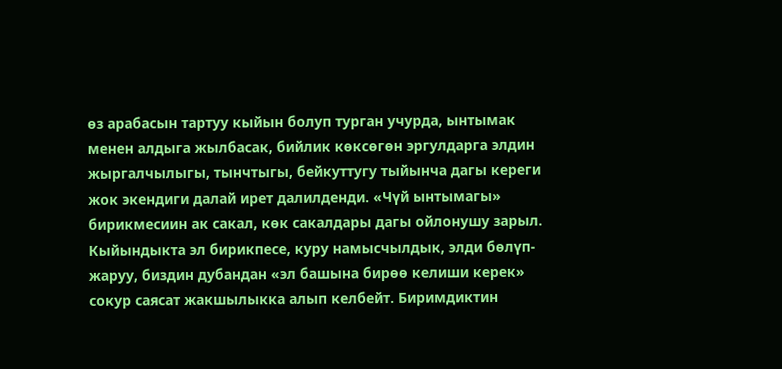өз арабасын тартуу кыйын болуп турган учурда, ынтымак менен алдыга жылбасак, бийлик көксөгөн эргулдарга элдин жыргалчылыгы, тынчтыгы, бейкуттугу тыйынча дагы кереги жок экендиги далай ирет далилденди. «Чүй ынтымагы» бирикмесиин ак сакал, көк сакалдары дагы ойлонушу зарыл. Кыйындыкта эл бирикпесе, куру намысчылдык, элди бөлүп-жаруу, биздин дубандан «эл башына бирөө келиши керек» сокур саясат жакшылыкка алып келбейт. Биримдиктин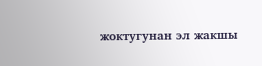жоктугунан эл жакшы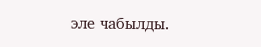эле чабылды.